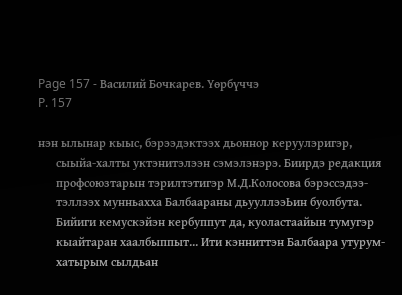Page 157 - Василий Бочкарев. Үөрбүччэ
P. 157

нэн ылынар кыыс, бэрээдэктээх дьоннор керуулэригэр,
      сыыйа-халты уктэнитэлээн сэмэлэнэрэ. Биирдэ редакция
      профсоюзтарын тэрилтэтигэр М.Д.Колосова бэрэссэдээ-
      тэллээх мунньахха Балбаараны дьууллээЬин буолбута.
      Бийиги кемускэйэн кербуппут да, куоластаайын тумугэр
      кыайтаран хаалбыппыт... Ити кэнниттэн Балбаара утурум-
      хатырым сылдьан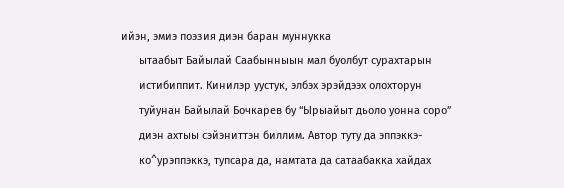ийэн, эмиэ поэзия диэн баран муннукка
      ытаабыт Байылай Саабынныын мал буолбут сурахтарын
      истибиппит. Кинилэр уустук, элбэх эрэйдээх олохторун
      туйунан Байылай Бочкарев бу “Ырыайыт дьоло уонна соро”
      диэн ахтыы сэйэниттэн биллим. Автор туту да эппэккэ-
      ко^урэппэккэ, тупсара да, намтата да сатаабакка хайдах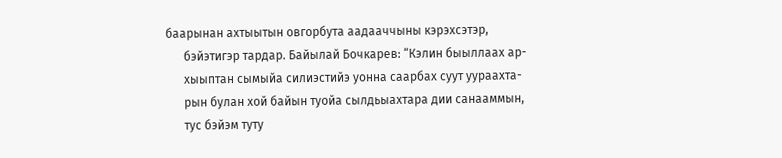баарынан ахтыытын овгорбута аадааччыны кэрэхсэтэр,
      бэйэтигэр тардар. Байылай Бочкарев: “Кэлин быыллаах ар-
      хыыптан сымыйа силиэстийэ уонна саарбах суут уураахта-
      рын булан хой байын туойа сылдьыахтара дии санааммын,
      тус бэйэм туту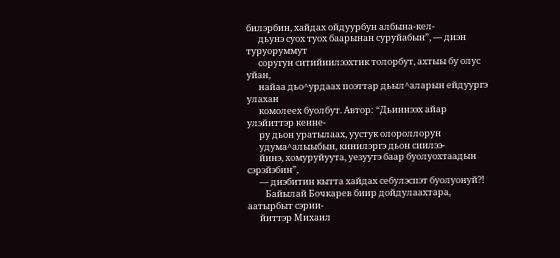билэрбин, хайдах ойдуурбун албына-кел-
      дьунэ суох туох баарынан суруйабын”, — диэн туруоруммут
      соругун ситийиилээхтик толорбут, ахтыы бу олус уйан,
      найаа дьо^урдаах поэттар дьыл^аларын ейдуургэ улахан
      комолеех буолбут. Автор: “Дьиннээх айар улэйиттэр кенне-
      ру дьон уратылаах, уустук олороллорун
      удума^алыыбын, кинилэргэ дьон сиилээ-
      йинэ, хомуруйуута, уезуутэ баар буолуохтаадын сэрэйэбин”,
      — диэбитин кытта хайдах себулэспэт буолуонуй?!
         Байылай Бочкарев биир дойдулаахтара, аатырбыт сэрии-
      йиттэр Михаил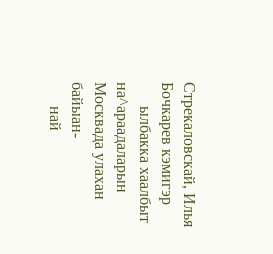Стрекаловскай, Илья Бочкарев кэмигэр
      ылбакка хаалбыт на^араадаларын Москвада улахан байыан-
      най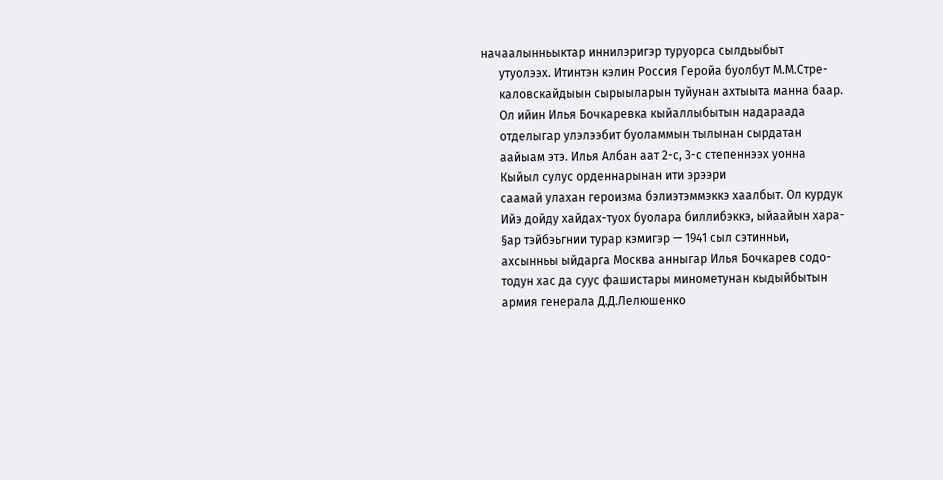начаалынньыктар иннилэригэр туруорса сылдьыбыт
      утуолээх. Итинтэн кэлин Россия Геройа буолбут М.М.Стре-
      каловскайдыын сырыыларын туйунан ахтыыта манна баар.
      Ол ийин Илья Бочкаревка кыйаллыбытын надараада
      отделыгар улэлээбит буоламмын тылынан сырдатан
      аайыам этэ. Илья Албан аат 2-с, 3-с степеннээх уонна
      Кыйыл сулус орденнарынан ити эрээри
      саамай улахан героизма бэлиэтэммэккэ хаалбыт. Ол курдук
      Ийэ дойду хайдах-туох буолара биллибэккэ, ыйаайын хара-
      §ар тэйбэьгнии турар кэмигэр — 1941 сыл сэтинньи,
      ахсынньы ыйдарга Москва анныгар Илья Бочкарев содо-
      тодун хас да суус фашистары минометунан кыдыйбытын
      армия генерала Д.Д.Лелюшенко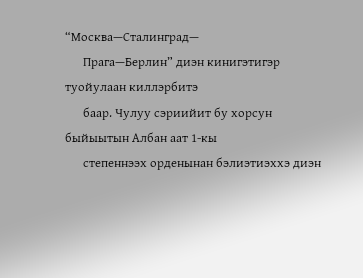“Москва—Сталинград—
      Прага—Берлин” диэн кинигэтигэр туойулаан киллэрбитэ
      баар. Чулуу сэриийит бу хорсун быйыытын Албан аат 1-кы
      степеннээх орденынан бэлиэтиэххэ диэн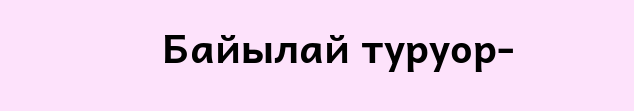Байылай туруор-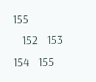155
   152   153   154   155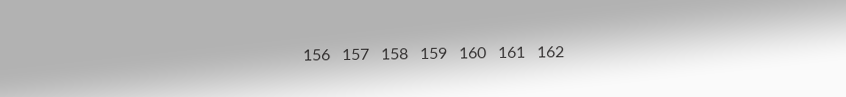156   157   158   159   160   161   162